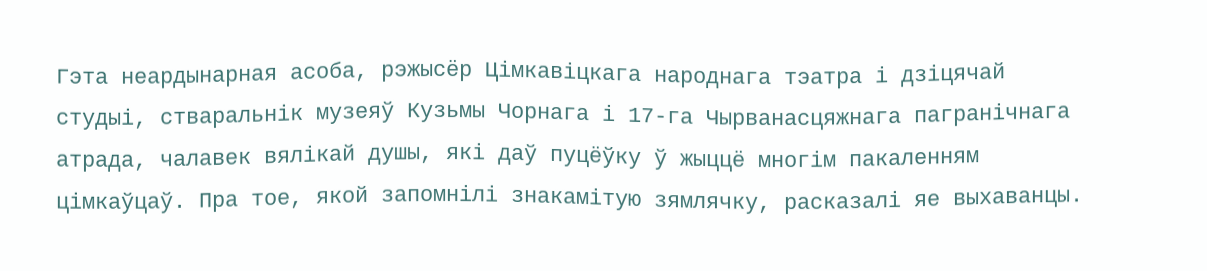Гэта неардынарная асоба, рэжысёр Цімкавіцкага народнага тэатра і дзіцячай студыі, стваральнік музеяў Кузьмы Чорнага і 17-га Чырванасцяжнага пагранічнага атрада, чалавек вялікай душы, які даў пуцёўку ў жыццё многім пакаленням цімкаўцаў. Пра тое, якой запомнілі знакамітую зямлячку, расказалі яе выхаванцы.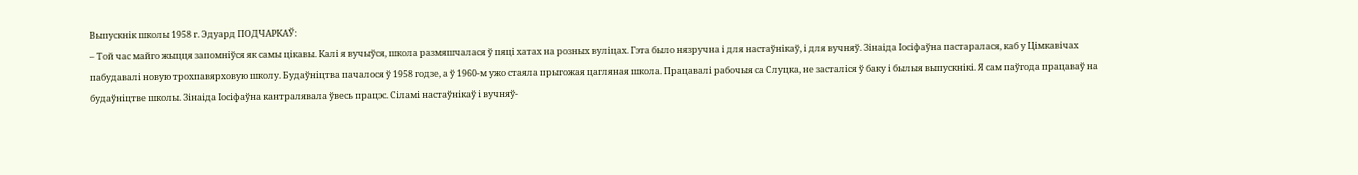Выпускнік школы 1958 г. Эдуард ПОДЧАРКАЎ:
– Той час майго жыцця запомніўся як самы цікавы. Калі я вучыўся, школа размяшчалася ў пяці хатах на розных вуліцах. Гэта было нязручна і для настаўнікаў, і для вучняў. Зінаіда Іосіфаўна пастаралася, каб у Цімкавічах пабудавалі новую трохпавярховую школу. Будаўніцтва пачалося ў 1958 годзе, а ў 1960-м ужо стаяла прыгожая цагляная школа. Працавалі рабочыя са Слуцка, не засталіся ў баку і былыя выпускнікі. Я сам паўгода працаваў на будаўніцтве школы. Зінаіда Іосіфаўна кантралявала ўвесь працэс. Сіламі настаўнікаў і вучняў-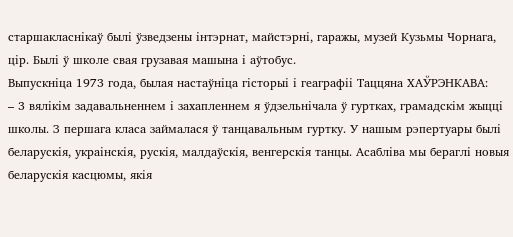старшакласнікаў былі ўзведзены інтэрнат, майстэрні, гаражы, музей Кузьмы Чорнага, цір. Былі ў школе свая грузавая машына і аўтобус.
Выпускніца 1973 года, былая настаўніца гісторыі і геаграфіі Таццяна ХАЎРЭНКАВА:
– 3 вялікім задавальненнем і захапленнем я ўдзельнічала ў гуртках, грамадскім жыцці школы. З першага класа займалася ў танцавальным гуртку. У нашым рэпертуары былі беларускія, украінскія, рускія, малдаўскія, венгерскія танцы. Асабліва мы бераглі новыя беларускія касцюмы, якія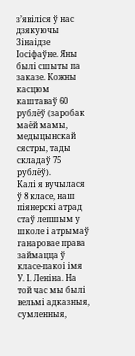з’явіліся ў нас дзякуючы Зінаідзе Іосіфаўне. Яны былі сшыты па заказе. Кожны касцюм каштаваў 60 рублёў (заробак маёй мамы, медыцынскай сястры, тады складаў 75 рублёў).
Калі я вучылася ў 8 класе, наш піянерскі атрад стаў лепшым у школе і атрымаў ганаровае права займацца ў класе-пакоі імя У. І. Леніна. На той час мы былі вельмі адказныя, сумленныя,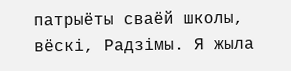патрыёты сваёй школы, вёскі, Радзімы. Я жыла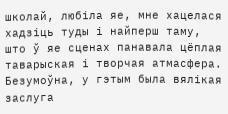школай, любіла яе, мне хацелася хадзіць туды і найперш таму, што ў яе сценах панавала цёплая таварыская і творчая атмасфера. Безумоўна, у гэтым была вялікая заслуга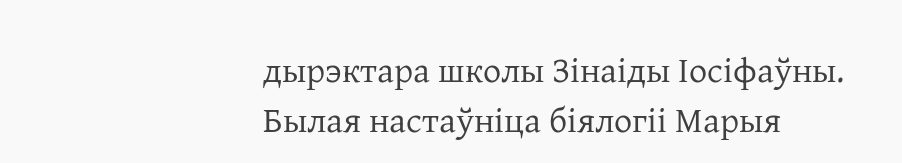дырэктара школы Зінаіды Іосіфаўны.
Былая настаўніца біялогіі Марыя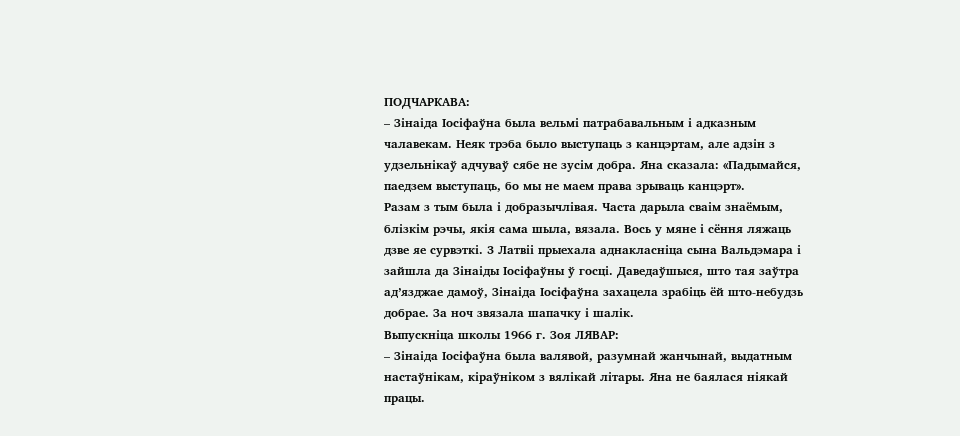ПОДЧАРКАВА:
– Зінаіда Іосіфаўна была вельмі патрабавальным і адказным чалавекам. Неяк трэба было выступаць з канцэртам, але адзін з удзельнікаў адчуваў сябе не зусім добра. Яна сказала: «Падымайся, паедзем выступаць, бо мы не маем права зрываць канцэрт».
Разам з тым была і добразычлівая. Часта дарыла сваім знаёмым, блізкім рэчы, якія сама шыла, вязала. Вось у мяне і сёння ляжаць дзве яе сурвэткі. 3 Латвіі прыехала аднакласніца сына Вальдэмара і зайшла да Зінаіды Іосіфаўны ў госці. Даведаўшыся, што тая заўтра ад’язджае дамоў, Зінаіда Іосіфаўна захацела зрабіць ёй што-небудзь добрае. За ноч звязала шапачку і шалік.
Выпускніца школы 1966 г. Зоя ЛЯВАР:
– Зінаіда Іосіфаўна была валявой, разумнай жанчынай, выдатным настаўнікам, кіраўніком з вялікай літары. Яна не баялася ніякай працы.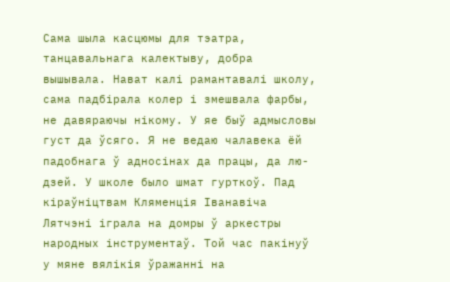Сама шыла касцюмы для тэатра, танцавальнага калектыву, добра вышывала. Нават калі рамантавалі школу, сама падбірала колер і змешвала фарбы, не давяраючы нікому. У яе быў адмысловы густ да ўсяго. Я не ведаю чалавека ёй падобнага ў адносінах да працы, да лю-дзей. У школе было шмат гурткоў. Пад кіраўніцтвам Кляменція Іванавіча Лятчэні іграла на домры ў аркестры народных інструментаў. Той час пакінуў у мяне вялікія ўражанні на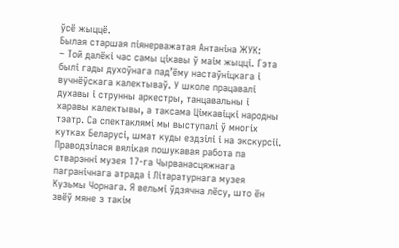ўсё жыццё.
Былая старшая піянерважатая Антаніна ЖУК:
– Той далёкі час самы цікавы ў маім жыцці. Гэта былі гады духоўнага пад’ёму настаўніцкага і вучнёўскага калектываў. У школе працавалі духавы і струнны аркестры, танцавальны і харавы калектывы, а таксама Цімкавіцкі народны тэатр. Са спектаклямі мы выступалі ў многіх кутках Беларусі, шмат куды ездзілі і на экскурсіі. Праводзілася вялікая пошукавая работа па стварэнні музея 17-га Чырванасцяжнага пагранічнага атрада і Літаратурнага музея Кузьмы Чорнага. Я вельмі ўдзячна лёсу, што ён звёў мяне з такім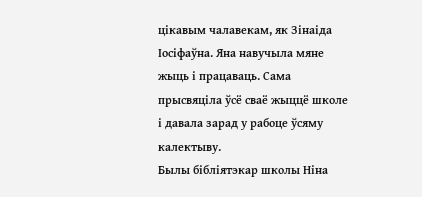цікавым чалавекам, як Зінаіда Іосіфаўна. Яна навучыла мяне жыць і працаваць. Сама прысвяціла ўсё сваё жыццё школе і давала зарад у рабоце ўсяму калектыву.
Былы бібліятэкар школы Ніна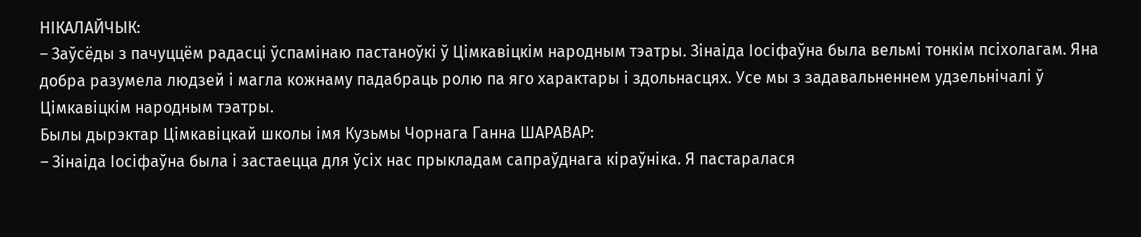НІКАЛАЙЧЫК:
– Заўсёды з пачуццём радасці ўспамінаю пастаноўкі ў Цімкавіцкім народным тэатры. Зінаіда Іосіфаўна была вельмі тонкім псіхолагам. Яна добра разумела людзей і магла кожнаму падабраць ролю па яго характары і здольнасцях. Усе мы з задавальненнем удзельнічалі ў Цімкавіцкім народным тэатры.
Былы дырэктар Цімкавіцкай школы імя Кузьмы Чорнага Ганна ШАРАВАР:
– Зінаіда Іосіфаўна была і застаецца для ўсіх нас прыкладам сапраўднага кіраўніка. Я пастаралася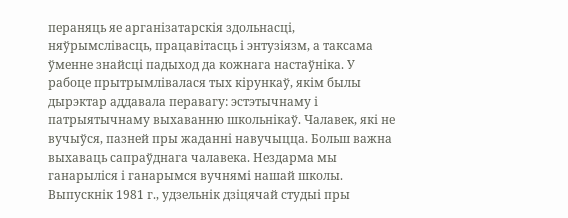пераняць яе арганізатарскія здольнасці, няўрымслівасць, працавітасць і энтузіязм, а таксама ўменне знайсці падыход да кожнага настаўніка. У рабоце прытрымлівалася тых кірункаў, якім былы дырэктар аддавала перавагу: эстэтычнаму і патрыятычнаму выхаванню школьнікаў. Чалавек, які не вучыўся, пазней пры жаданні навучыцца. Больш важна выхаваць сапраўднага чалавека. Нездарма мы ганарыліся і ганарымся вучнямі нашай школы.
Выпускнік 1981 г., удзельнік дзіцячай студыі пры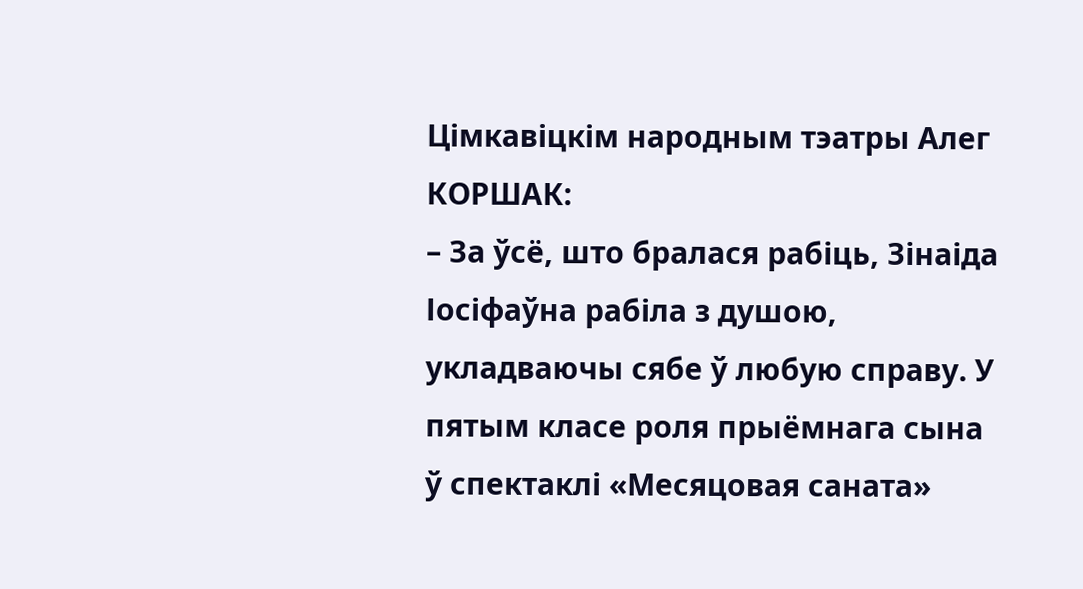Цімкавіцкім народным тэатры Алег КОРШАК:
– За ўсё, што бралася рабіць, Зінаіда Іосіфаўна рабіла з душою, укладваючы сябе ў любую справу. У пятым класе роля прыёмнага сына ў спектаклі «Месяцовая саната»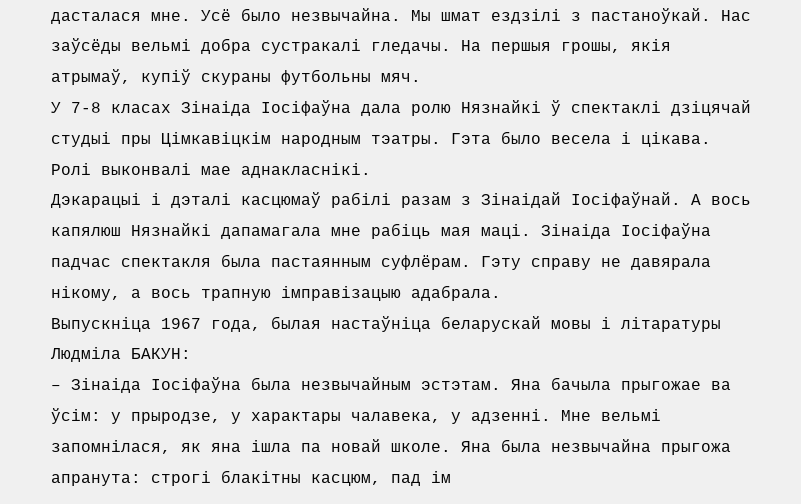дасталася мне. Усё было незвычайна. Мы шмат ездзілі з пастаноўкай. Нас заўсёды вельмі добра сустракалі гледачы. На першыя грошы, якія атрымаў, купіў скураны футбольны мяч.
У 7-8 класах Зінаіда Іосіфаўна дала ролю Нязнайкі ў спектаклі дзіцячай студыі пры Цімкавіцкім народным тэатры. Гэта было весела і цікава. Ролі выконвалі мае аднакласнікі.
Дэкарацыі і дэталі касцюмаў рабілі разам з Зінаідай Іосіфаўнай. А вось капялюш Нязнайкі дапамагала мне рабіць мая маці. Зінаіда Іосіфаўна падчас спектакля была пастаянным суфлёрам. Гэту справу не давярала нікому, а вось трапную імправізацыю адабрала.
Выпускніца 1967 года, былая настаўніца беларускай мовы і літаратуры Людміла БАКУН:
– Зінаіда Іосіфаўна была незвычайным эстэтам. Яна бачыла прыгожае ва ўсім: у прыродзе, у характары чалавека, у адзенні. Мне вельмі запомнілася, як яна ішла па новай школе. Яна была незвычайна прыгожа апранута: строгі блакітны касцюм, пад ім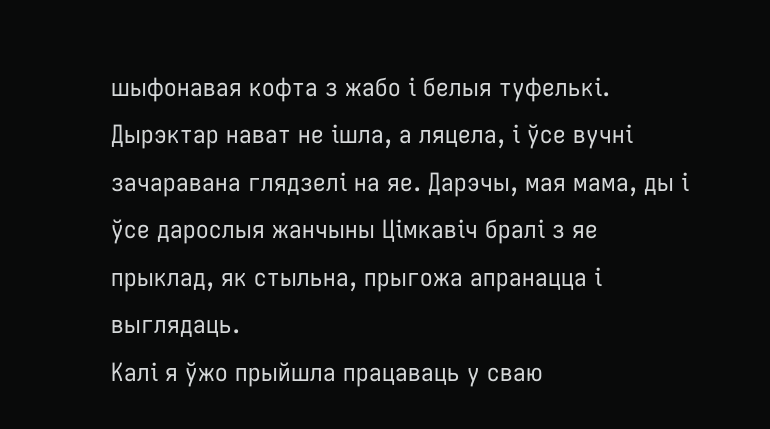шыфонавая кофта з жабо і белыя туфелькі. Дырэктар нават не ішла, а ляцела, і ўсе вучні зачаравана глядзелі на яе. Дарэчы, мая мама, ды і ўсе дарослыя жанчыны Цімкавіч бралі з яе прыклад, як стыльна, прыгожа апранацца і выглядаць.
Калі я ўжо прыйшла працаваць у сваю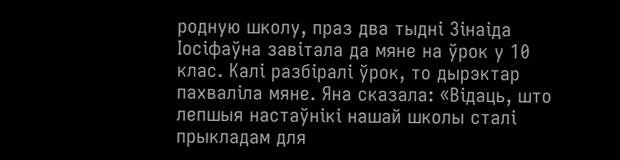родную школу, праз два тыдні Зінаіда Іосіфаўна завітала да мяне на ўрок у 10 клас. Калі разбіралі ўрок, то дырэктар пахваліла мяне. Яна сказала: «Відаць, што лепшыя настаўнікі нашай школы сталі прыкладам для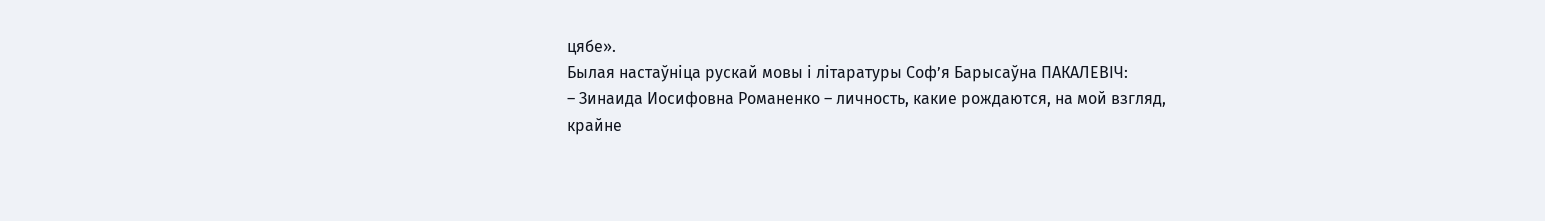цябе».
Былая настаўніца рускай мовы і літаратуры Соф’я Барысаўна ПАКАЛЕВІЧ:
– Зинаида Иосифовна Романенко – личность, какие рождаются, на мой взгляд, крайне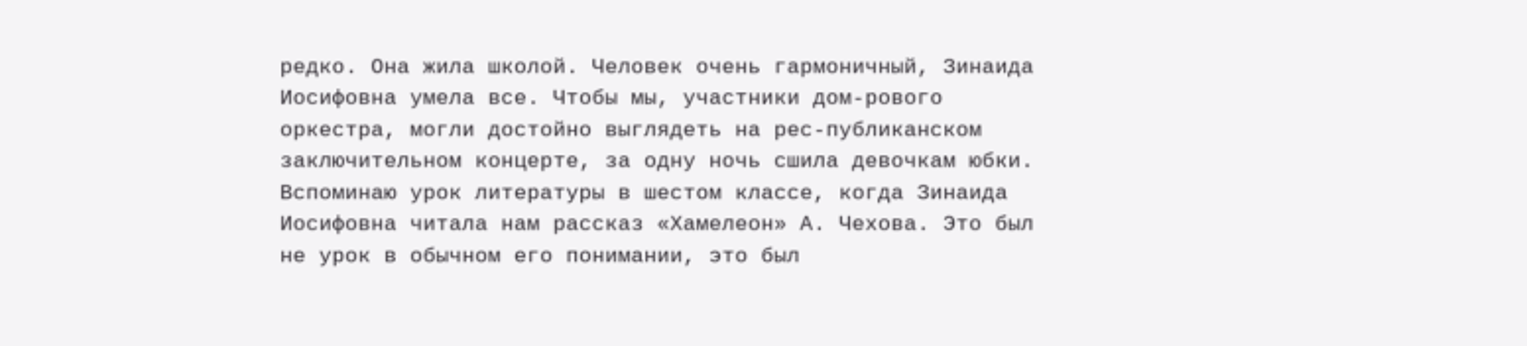редко. Она жила школой. Человек очень гармоничный, Зинаида Иосифовна умела все. Чтобы мы, участники дом-рового оркестра, могли достойно выглядеть на рес-публиканском заключительном концерте, за одну ночь сшила девочкам юбки.
Вспоминаю урок литературы в шестом классе, когда Зинаида Иосифовна читала нам рассказ «Хамелеон» А. Чехова. Это был не урок в обычном его понимании, это был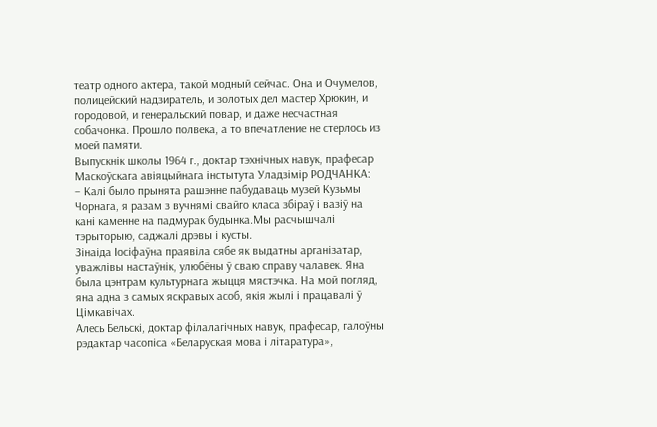театр одного актера, такой модный сейчас. Она и Очумелов, полицейский надзиратель, и золотых дел мастер Хрюкин, и городовой, и генеральский повар, и даже несчастная собачонка. Прошло полвека, а то впечатление не стерлось из моей памяти.
Выпускнік школы 1964 г., доктар тэхнічных навук, прафесар Маскоўскага авіяцыйнага інстытута Уладзімір РОДЧАНКА:
– Калі было прынята рашэнне пабудаваць музей Кузьмы Чорнага, я разам з вучнямі свайго класа збіраў і вазіў на кані каменне на падмурак будынка.Мы расчышчалі тэрыторыю, саджалі дрэвы і кусты.
Зінаіда Іосіфаўна праявіла сябе як выдатны арганізатар, уважлівы настаўнік, улюбёны ў сваю справу чалавек. Яна была цэнтрам культурнага жыцця мястэчка. На мой погляд, яна адна з самых яскравых асоб, якія жылі і працавалі ў Цімкавічах.
Алесь Бельскі, доктар філалагічных навук, прафесар, галоўны рэдактар часопіса «Беларуская мова і літаратура»,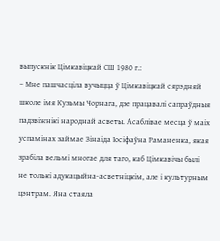выпускнік Цімкавіцкай СШ 1980 г.:
– Мне пашчасціла вучыцца ў Цімкавіцкай сярэдняй школе імя Кузьмы Чорнага, дзе працавалі сапраўдныя падзвіжнікі народнай асветы. Асаблівае месца ў маіх успамінах займае Зінаіда Іосіфаўна Раманенка, якая зрабіла вельмі многае для таго, каб Цімкавічы былі не толькі адукацыйна-асветніцкім, але і культурным цэнтрам. Яна стаяла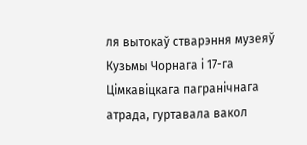ля вытокаў стварэння музеяў Кузьмы Чорнага і 17-га Цімкавіцкага пагранічнага атрада, гуртавала вакол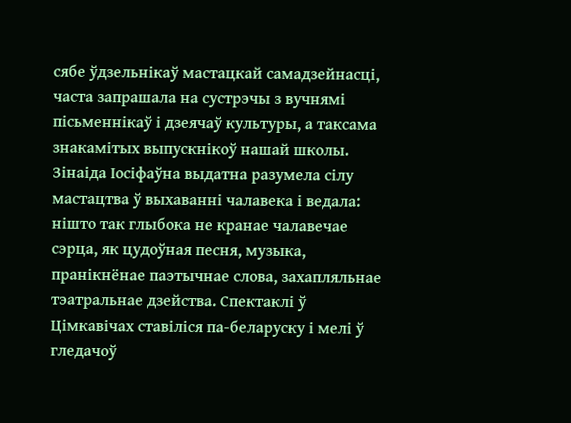сябе ўдзельнікаў мастацкай самадзейнасці, часта запрашала на сустрэчы з вучнямі пісьменнікаў і дзеячаў культуры, а таксама знакамітых выпускнікоў нашай школы.
Зінаіда Іосіфаўна выдатна разумела сілу мастацтва ў выхаванні чалавека і ведала: нішто так глыбока не кранае чалавечае сэрца, як цудоўная песня, музыка, пранікнёнае паэтычнае слова, захапляльнае тэатральнае дзейства. Спектаклі ў Цімкавічах ставіліся па-беларуску і мелі ў гледачоў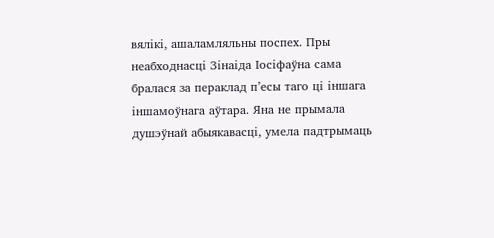вялікі, ашаламляльны поспех. Пры неабходнасці Зінаіда Іосіфаўна сама бралася за пераклад п’есы таго ці іншага іншамоўнага аўтара. Яна не прымала душэўнай абыякавасці, умела падтрымаць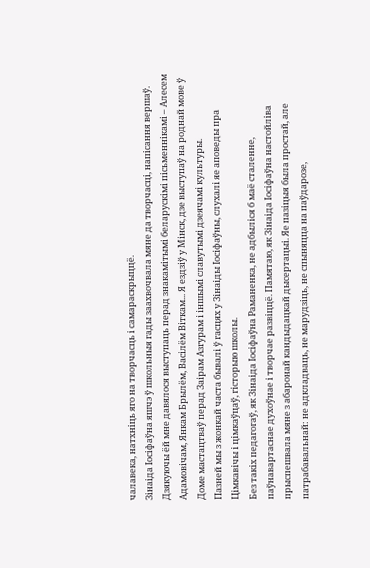чалавека, натхніць яго на творчасць і самараскрыццё.
Зінаіда Іосіфаўна яшчэ ў школьныя гады заахвочвала мяне да творчасці, напісання вершаў. Дзякуючы ёй мне давялося выступаць перад знакамітымі беларускімі пісьменнікамі – Алесем Адамовічам, Янкам Брылём, Васілём Віткам... Я ездзіў у Мінск, дзе выступаў на роднай мове ў Доме мастацтваў перад Заірам Азгурам і іншымі славутымі дзеячамі культуры.
Пазней мы з жонкай часта бывалі ў гасцях у Зінаіды Іосіфаўны, слухалі яе аповеды пра Цімкавічы і цімкаўцаў, гісторыю школы.
Без такіх педагогаў, як Зінаіда Іосіфаўна Раманенка, не адбыліся б маё сталенне, паўнавартаснае духоўнае і творчае развіццё. Памятаю, як Зінаіда Іосіфаўна настойліва прыспешвала мяне з абаронай кандыдацкай дысертацыі. Яе пазіцыя была простай, але патрабавальнай: не адкладваць, не марудзіць, не спыняцца на паўдарозе,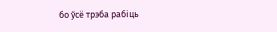бо ўсё трэба рабіць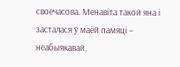своечасова. Менавіта такой яна і засталася ў маёй памяці – неабыякавай,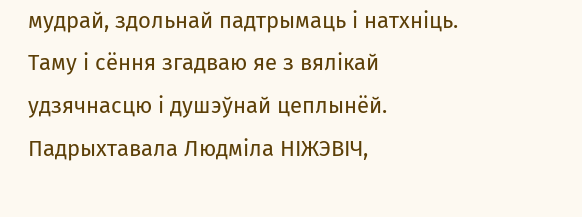мудрай, здольнай падтрымаць і натхніць. Таму і сёння згадваю яе з вялікай удзячнасцю і душэўнай цеплынёй.
Падрыхтавала Людміла НІЖЭВІЧ,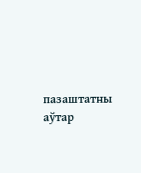пазаштатны аўтар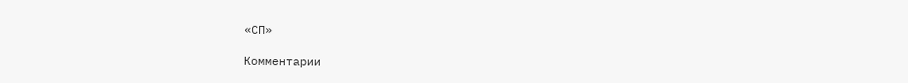«СП»

Комментарии